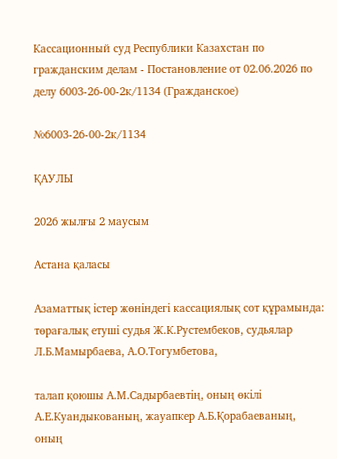Кассационный суд Республики Казахстан по гражданским делам - Постановление от 02.06.2026 по делу 6003-26-00-2к/1134 (Гражданское)

№6003-26-00-2к/1134

ҚАУЛЫ

2026 жылғы 2 маусым

Астана қаласы

Азаматтық істер жөніндегі кассациялық сот құрамында: төрағалық етуші судья Ж.К.Рустембеков, судьялар Л.Б.Мамырбаева, А.О.Тогумбетова,

талап қоюшы А.М.Садырбаевтің, оның өкілі А.Е.Куандыкованың, жауапкер А.Б.Қорабаеваның, оның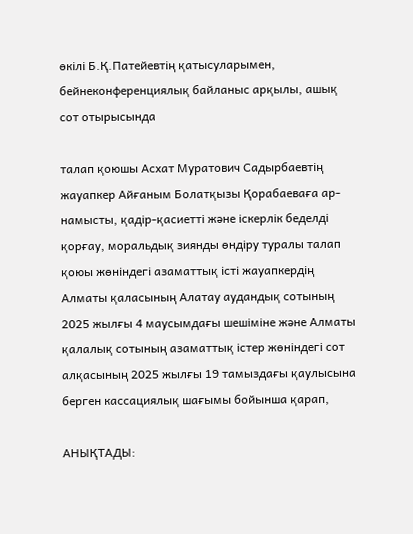өкілі Б.Қ.Патейевтің қатысуларымен, бейнеконференциялық байланыс арқылы, ашық сот отырысында

талап қоюшы Асхат Муратович Садырбаевтің жауапкер Айғаным Болатқызы Қорабаеваға ар-намысты, қадір-қасиетті және іскерлік беделді қорғау, моральдық зиянды өндіру туралы талап қоюы жөніндегі азаматтық істі жауапкердің Алматы қаласының Алатау аудандық сотының 2025 жылғы 4 маусымдағы шешіміне және Алматы қалалық сотының азаматтық істер жөніндегі сот алқасының 2025 жылғы 19 тамыздағы қаулысына берген кассациялық шағымы бойынша қарап,

АНЫҚТАДЫ: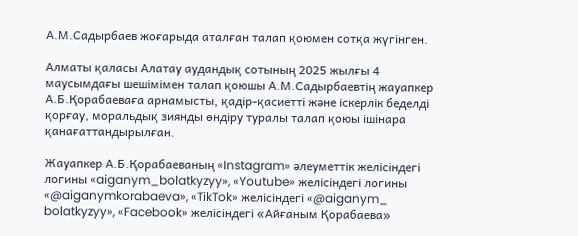А.М.Садырбаев жоғарыда аталған талап қоюмен сотқа жүгінген.

Алматы қаласы Алатау аудандық сотының 2025 жылғы 4 маусымдағы шешімімен талап қоюшы А.М.Садырбаевтің жауапкер А.Б.Қорабаеваға арнамысты, қадір-қасиетті және іскерлік беделді қорғау, моральдық зиянды өндіру туралы талап қоюы ішінара қанағаттандырылған.

Жауапкер А.Б.Қорабаеваның «Instagram» әлеуметтік желісіндегі логины «aiganym_bolatkyzyy», «Youtube» желісіндегі логины «@aiganymkorabaeva», «TikTok» желісіндегі «@aiganym_ bolatkyzyy», «Facebook» желісіндегі «Айғаным Қорабаева»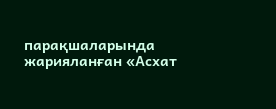парақшаларында жарияланған «Асхат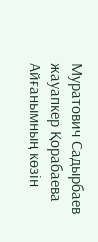Муратович Садырбаев жауапкер Қорабаева Айғанымның көзін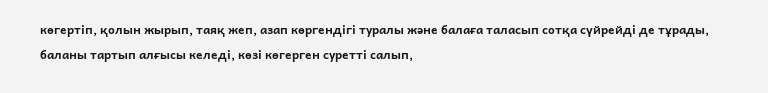көгертіп, қолын жырып, таяқ жеп, азап көргендігі туралы және балаға таласып сотқа сүйрейді де тұрады, баланы тартып алғысы келеді, көзі көгерген суретті салып,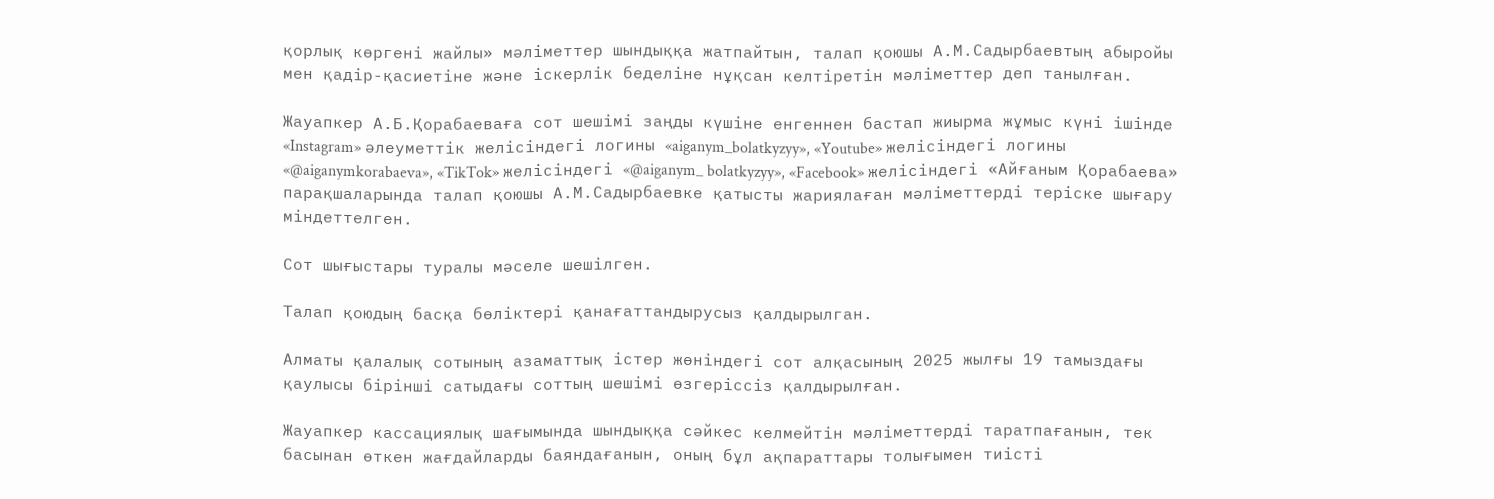қорлық көргені жайлы» мәліметтер шындыққа жатпайтын, талап қоюшы А.М.Садырбаевтың абыройы мен қадiр-қасиетiне және іскерлік беделіне нұқсан келтіретін мәліметтер деп танылған.

Жауапкер А.Б.Қорабаеваға сот шешімі заңды күшіне енгеннен бастап жиырма жұмыс күні ішінде «Instagram» әлеуметтік желісіндегі логины «aiganym_bolatkyzyy», «Youtube» желісіндегі логины «@aiganymkorabaeva», «TikTok» желісіндегі «@aiganym_ bolatkyzyy», «Facebook» желісіндегі «Айғаным Қорабаева» парақшаларында талап қоюшы А.М.Садырбаевке қатысты жариялаған мәліметтерді теріске шығару міндеттелген.

Сот шығыстары туралы мәселе шешілген.

Талап қоюдың басқа бөліктері қанағаттандырусыз қалдырылган.

Алматы қалалық сотының азаматтық істер жөніндегі сот алқасының 2025 жылғы 19 тамыздағы қаулысы бірінші сатыдағы соттың шешімі өзгеріссіз қалдырылған.

Жауапкер кассациялық шағымында шындыққа сәйкес келмейтін мәліметтерді таратпағанын, тек басынан өткен жағдайларды баяндағанын, оның бұл ақпараттары толығымен тиісті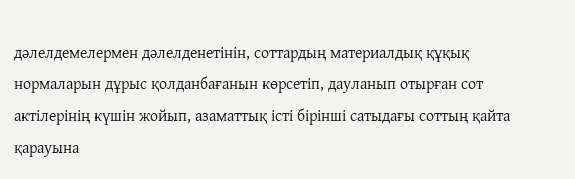дәлелдемелермен дәлелденетінін, соттардың материалдық құқық нормаларын дұрыс қолданбағанын көрсетіп, дауланып отырған сот актілерінің күшін жойып, азаматтық істі бірінші сатыдағы соттың қайта қарауына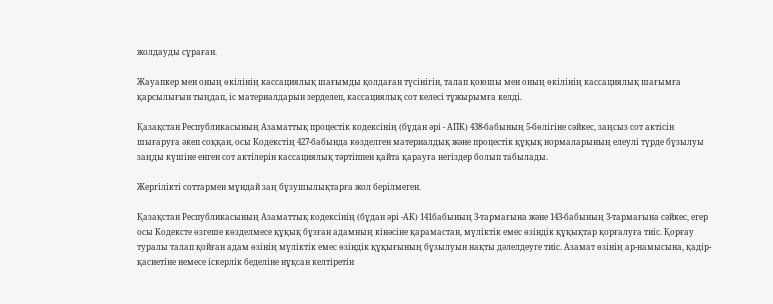жолдауды сұраған.

Жауапкер мен оның өкілінің кассациялық шағымды қолдаған түсінігін, талап қоюшы мен оның өкілінің кассациялық шағымға қарсылығын тыңдап, іс материалдарын зерделеп, кассациялық сот келесі тұжырымға келді.

Қазақстан Республикасының Азаматтық процестік кодексінің (бұдан әрі - АПК) 438-бабының 5-бөлігіне сәйкес, заңсыз сот актiсiн шығаруға әкеп соққан, осы Кодекстің 427-бабында көзделген материалдық және процестік құқық нормаларының елеулi түрде бұзылуы заңды күшіне енген сот актілерін кассациялық тәртіппен қайта қарауға негiздер болып табылады.

Жергілікті соттармен мұндай заң бұзушылықтарға жол берілмеген.

Қазақстан Республикасының Азаматтық кодексінің (бұдан әрі -АК) 141бабының 3-тармағына және 143-бабының 3-тармағына сәйкес, егер осы Кодексте өзгеше көзделмесе құқық бұзған адамның кiнәсiне қарамастан, мүлiктiк емес өзiндiк құқықтар қорғалуға тиiс. Қорғау туралы талап қойған адам өзiнiң мүлiктiк емес өзiндiк құқығының бұзылуын нақты дәлелдеуге тиiс. Азамат өзінің ар-намысына, қадір-қасиетіне немесе іскерлік беделіне нұқсан келтіретін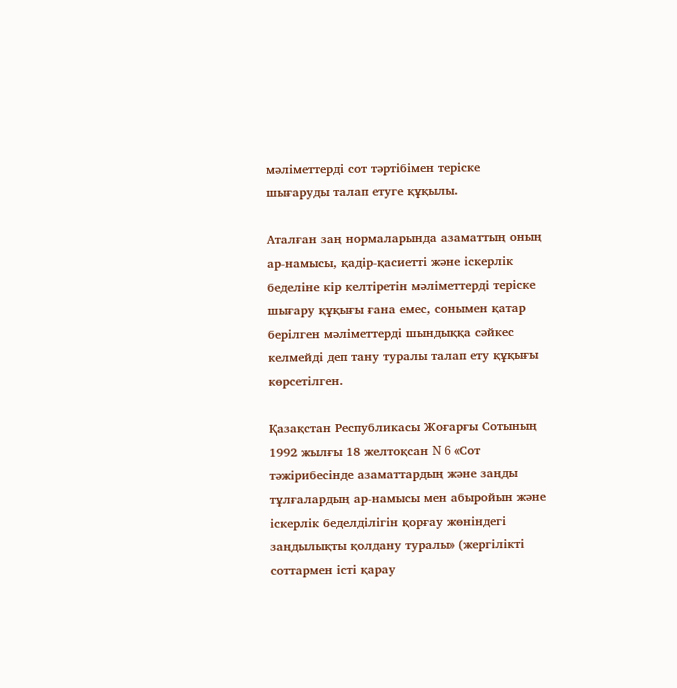мәліметтерді сот тәртібімен теріске шығаруды талап етуге құқылы.

Аталған заң нормаларында азаматтың оның ар-намысы, қадір-қасиетті және іскерлік беделіне кір келтіретін мәліметтерді теріске шығару құқығы ғана емес, сонымен қатар берілген мәліметтерді шындыққа сәйкес келмейді деп тану туралы талап ету құқығы көрсетілген.

Қазақстан Республикасы Жоғарғы Сотының 1992 жылғы 18 желтоқсан N 6 «Сот тәжiрибесiнде азаматтардың және заңды тұлғалардың ар-намысы мен абыройын және iскерлiк беделдiлiгiн қорғау жөнiндегi заңдылықты қолдану туралы» (жергілікті соттармен істі қарау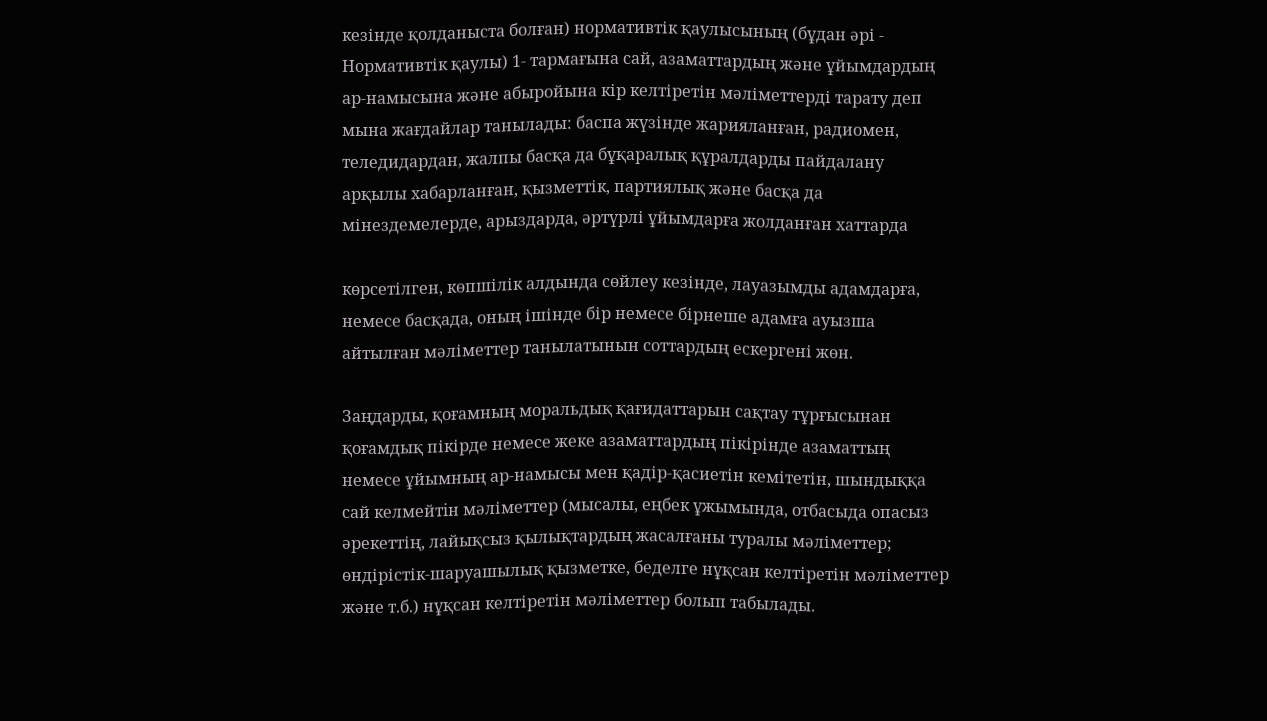кезінде қолданыста болған) нормативтік қаулысының (бұдан әрі - Нормативтік қаулы) 1- тармағына сай, азаматтардың және ұйымдардың ар-намысына және абыройына кір келтіретін мәліметтерді тарату деп мына жағдайлар танылады: баспа жүзінде жарияланған, радиомен, теледидардан, жалпы басқа да бұқаралық құралдарды пайдалану арқылы хабарланған, қызметтік, партиялық және басқа да мінездемелерде, арыздарда, әртүрлі ұйымдарға жолданған хаттарда

көрсетілген, көпшілік алдында сөйлеу кезінде, лауазымды адамдарға, немесе басқада, оның ішінде бір немесе бірнеше адамға ауызша айтылған мәліметтер танылатынын соттардың ескергені жөн.

Заңдарды, қоғамның моральдық қағидаттарын сақтау тұрғысынан қоғамдық пікірде немесе жеке азаматтардың пікірінде азаматтың немесе ұйымның ар-намысы мен қадір-қасиетін кемітетін, шындыққа сай келмейтiн мәліметтер (мысалы, еңбек ұжымында, отбасыда опасыз әрекеттің, лайықсыз қылықтардың жасалғаны туралы мәліметтер; өндірістік-шаруашылық қызметке, беделге нұқсан келтіретін мәліметтер және т.б.) нұқсан келтіретін мәліметтер болып табылады.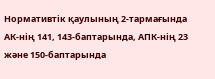Нормативтік қаулының 2-тармағында АК-нің 141, 143-баптарында, АПК-нің 23 және 150-баптарында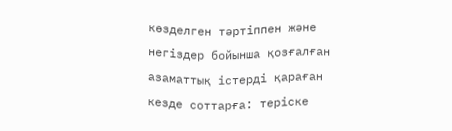көзделген тәртіппен және негіздер бойынша қозғалған азаматтық істерді қараған кезде соттарға: теріске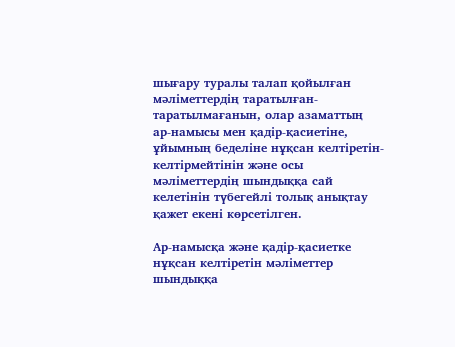шығару туралы талап қойылған мәліметтердің таратылған-таратылмағанын, олар азаматтың ар-намысы мен қадір-қасиетіне, ұйымның беделіне нұқсан келтіретін-келтірмейтінін және осы мәліметтердің шындыққа сай келетiнiн түбегейлі толық анықтау қажет екені көрсетілген.

Ар-намысқа және қадір-қасиетке нұқсан келтіретін мәліметтер шындыққа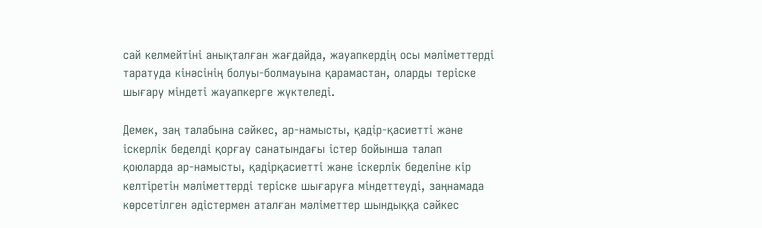сай келмейтiнi анықталған жағдайда, жауапкердің осы мәліметтерді таратуда кінәсінің болуы-болмауына қарамастан, оларды теріске шығару міндеті жауапкерге жүктеледі.

Демек, заң талабына сәйкес, ар-намысты, қадір-қасиетті және іскерлік беделді қорғау санатындағы істер бойынша талап қоюларда ар-намысты, қадірқасиетті және іскерлік беделіне кір келтіретін мәліметтерді теріске шығаруға міндеттеуді, заңнамада көрсетілген әдістермен аталған мәліметтер шындыққа сәйкес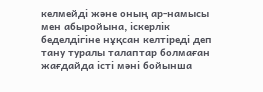келмейді және оның ар-намысы мен абыройына, іскерлік беделдігіне нұқсан келтіреді деп тану туралы талаптар болмаған жағдайда істі мәні бойынша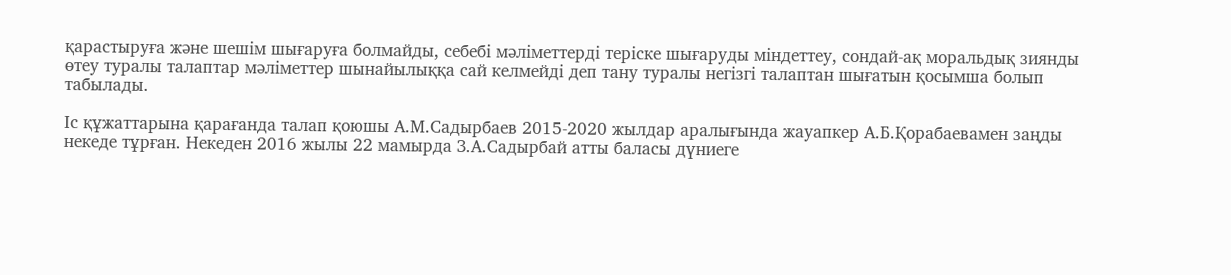қарастыруға және шешім шығаруға болмайды, себебі мәліметтерді теріске шығаруды міндеттеу, сондай-ақ моральдық зиянды өтеу туралы талаптар мәліметтер шынайылыққа сай келмейді деп тану туралы негізгі талаптан шығатын қосымша болып табылады.

Іс құжаттарына қарағанда талап қоюшы А.М.Садырбаев 2015-2020 жылдар аралығында жауапкер А.Б.Қорабаевамен заңды некеде тұрған. Некеден 2016 жылы 22 мамырда З.А.Садырбай атты баласы дүниеге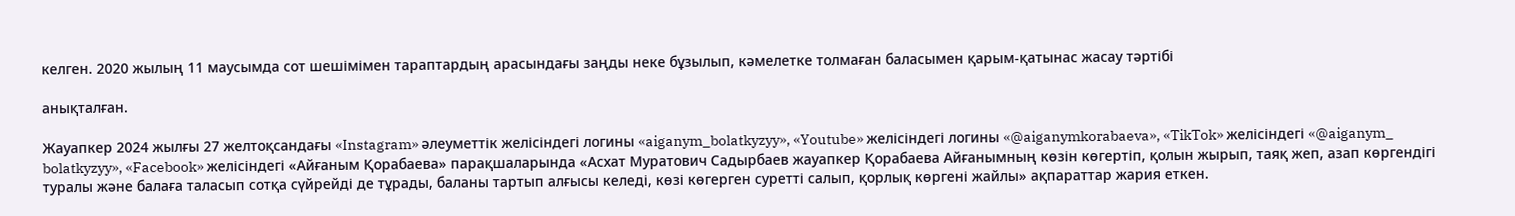келген. 2020 жылың 11 маусымда сот шешімімен тараптардың арасындағы заңды неке бұзылып, кәмелетке толмаған баласымен қарым-қатынас жасау тәртібі

анықталған.

Жауапкер 2024 жылғы 27 желтоқсандағы «Instagram» әлеуметтік желісіндегі логины «aiganym_bolatkyzyy», «Youtube» желісіндегі логины «@aiganymkorabaeva», «TikTok» желісіндегі «@aiganym_ bolatkyzyy», «Facebook» желісіндегі «Айғаным Қорабаева» парақшаларында «Асхат Муратович Садырбаев жауапкер Қорабаева Айғанымның көзін көгертіп, қолын жырып, таяқ жеп, азап көргендігі туралы және балаға таласып сотқа сүйрейді де тұрады, баланы тартып алғысы келеді, көзі көгерген суретті салып, қорлық көргені жайлы» ақпараттар жария еткен.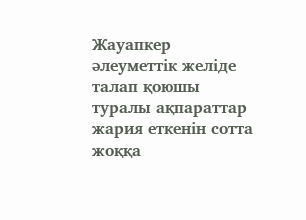Жауапкер әлеуметтік желіде талап қоюшы туралы ақпараттар жария еткенін сотта жоққа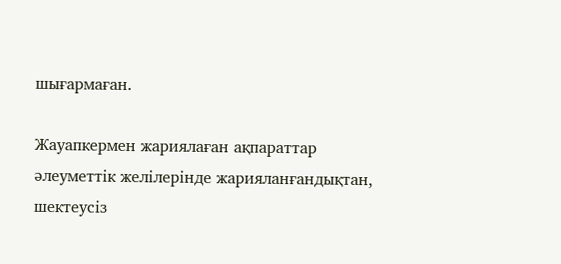шығармаған.

Жауапкермен жариялаған ақпараттар әлеуметтік желілерінде жарияланғандықтан, шектеусіз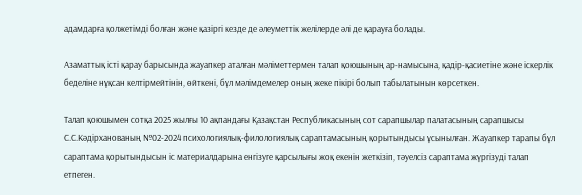адамдарға қолжетімді болған және қазіргі кезде де әлеуметтік желілерде әлі де қарауға болады.

Азаматтық істі қарау барысында жауапкер аталған мәліметтермен талап қоюшының ар-намысына, қадір-қасиетіне және іскерлік беделіне нұқсан келтірмейтінін, өйткені, бұл мәлімдемелер оның жеке пікірі болып табылатынын көрсеткен.

Талап қоюшымен сотқа 2025 жылғы 10 ақпандағы Қазақстан Республикасының сот сарапшылар палатасының сарапшысы С.С.Кәдірханованың №02-2024 психологиялық-филологиялық сараптамасының қорытындысы ұсынылған. Жауапкер тарапы бұл сараптама қорытындысын іс материалдарына енгізуге қарсылығы жоқ екенін жеткізіп, тәуелсіз сараптама жүргізуді талап етпеген.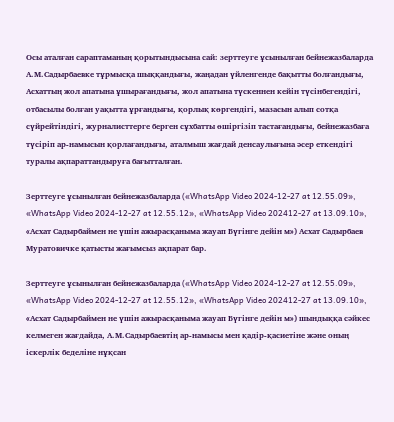Осы аталған сараптаманың қорытындысына сай: зерттеуге ұсынылған бейнежазбаларда А.М.Садырбаевке тұрмысқа шыққандығы, жаңадан үйленгенде бақытты болғандығы, Асхаттың жол апатына ұшырағандығы, жол апатына түскеннен кейін түсінбегендігі, отбасылы болған уақытта ұрғандығы, қорлық көргендігі, мазасын алып сотқа сүйрейтіндігі, журналисттерге берген сұхбатты өшіргізіп тастағандығы, бейнежазбаға түсіріп ар-намысын қорлағандығы, аталмыш жағдай денсаулығына әсер еткендігі туралы ақпараттандыруға бағытталған.

Зерттеуге ұсынылған бейнежазбаларда («WhatsApp Video 2024-12-27 at 12.55.09», «WhatsApp Video 2024-12-27 at 12.55.12», «WhatsApp Video 202412-27 at 13.09.10», «Асхат Садырбаймен не үшін ажырасқаныма жауап Бүгінге дейін м») Асхат Садырбаев Муратовичке қатысты жағымсыз ақпарат бар.

Зерттеуге ұсынылған бейнежазбаларда («WhatsApp Video 2024-12-27 at 12.55.09», «WhatsApp Video 2024-12-27 at 12.55.12», «WhatsApp Video 202412-27 at 13.09.10», «Асхат Садырбаймен не үшін ажырасқаныма жауап Бүгінге дейін м») шындыққа сәйкес келмеген жағдайда, А.М.Садырбаевтің ар-намысы мен қадір-қасиетіне және оның іскерлік беделіне нұқсан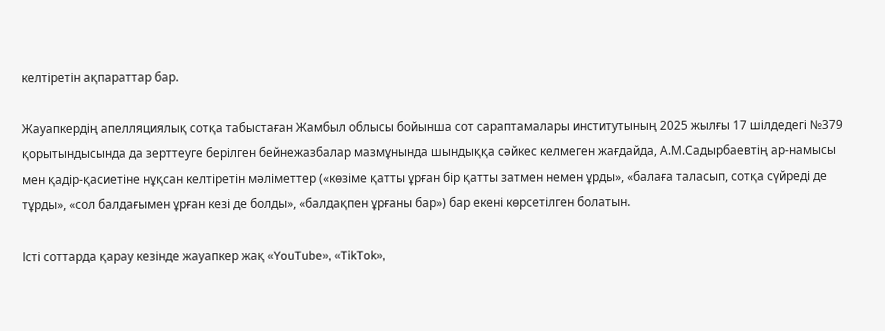келтіретін ақпараттар бар.

Жауапкердің апелляциялық сотқа табыстаған Жамбыл облысы бойынша сот сараптамалары институтының 2025 жылғы 17 шілдедегі №379 қорытындысында да зерттеуге берілген бейнежазбалар мазмұнында шындыққа сәйкес келмеген жағдайда, А.М.Садырбаевтің ар-намысы мен қадір-қасиетіне нұқсан келтіретін мәліметтер («көзіме қатты ұрған бір қатты затмен немен ұрды», «балаға таласып, сотқа сүйреді де тұрды», «сол балдағымен ұрған кезі де болды», «балдақпен ұрғаны бар») бар екені көрсетілген болатын.

Істі соттарда қарау кезінде жауапкер жақ «YouTube», «TikTok»,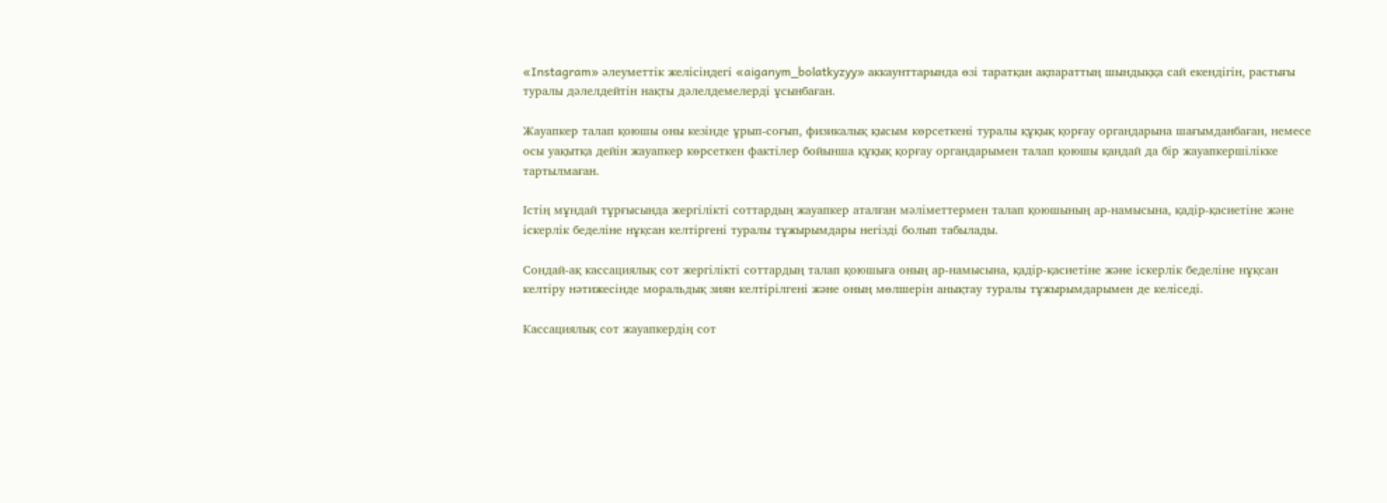«Instagram» әлеуметтік желісіндегі «aiganym_bolatkyzyy» аккаунттарында өзі таратқан ақпараттың шындыққа сай екендігін, растығы туралы дәлелдейтін нақты дәлелдемелерді ұсынбаған.

Жауапкер талап қоюшы оны кезінде ұрып-соғып, физикалық қысым көрсеткені туралы құқық қорғау органдарына шағымданбаған, немесе осы уақытқа дейін жауапкер көрсеткен фактілер бойынша құқық қорғау органдарымен талап қоюшы қандай да бір жауапкершілікке тартылмаған.

Істің мұндай тұрғысында жергілікті соттардың жауапкер аталған мәліметтермен талап қоюшының ар-намысына, қадір-қасиетіне және іскерлік беделіне нұқсан келтіргені туралы тұжырымдары негізді болып табылады.

Сондай-ақ кассациялық сот жергілікті соттардың талап қоюшыға оның ар-намысына, қадір-қасиетіне және іскерлік беделіне нұқсан келтіру нәтижесінде моральдық зиян келтірілгені және оның мөлшерін анықтау туралы тұжырымдарымен де келіседі.

Кассациялық сот жауапкердің сот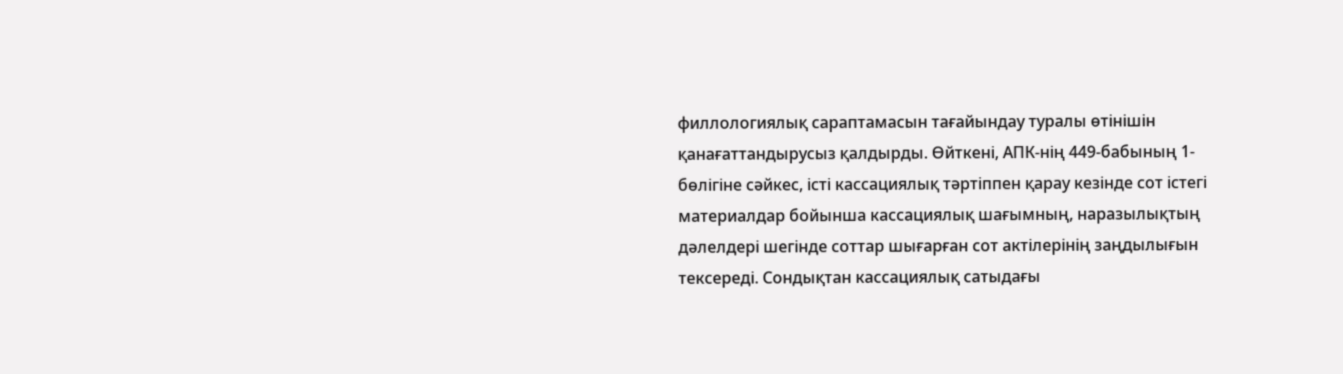филлологиялық сараптамасын тағайындау туралы өтінішін қанағаттандырусыз қалдырды. Өйткені, АПК-нің 449-бабының 1-бөлігіне сәйкес, істi кассациялық тәртiппен қарау кезiнде сот iстегі материалдар бойынша кассациялық шағымның, наразылықтың дәлелдерi шегiнде соттар шығарған сот актiлерiнiң заңдылығын тексередi. Сондықтан кассациялық сатыдағы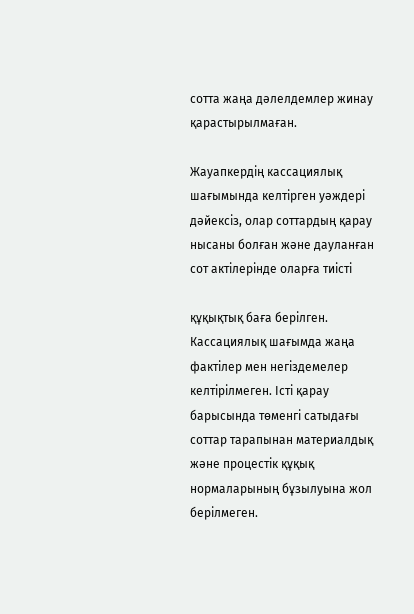сотта жаңа дәлелдемлер жинау қарастырылмаған.

Жауапкердің кассациялық шағымында келтірген уәждері дәйексіз, олар соттардың қарау нысаны болған және дауланған сот актілерінде оларға тиісті

құқықтық баға берілген. Кассациялық шағымда жаңа фактілер мен негіздемелер келтірілмеген. Істі қарау барысында төменгі сатыдағы соттар тарапынан материалдық және процестік құқық нормаларының бұзылуына жол берілмеген.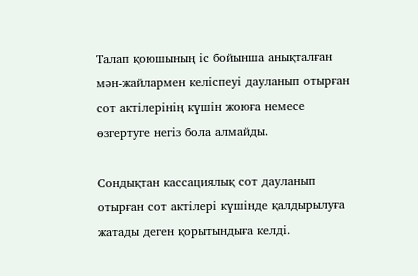Талап қоюшының іс бойынша анықталған мән-жайлармен келіспеуі дауланып отырған сот актілерінің күшін жоюға немесе өзгертуге негіз бола алмайды.

Сондықтан кассациялық сот дауланып отырған сот актілері күшінде қалдырылуға жатады деген қорытындыға келді.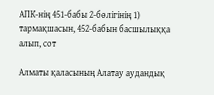АПК-нің 451-бабы 2-бөлігінің 1) тармақшасын, 452-бабын басшылыққа алып, сот

Алматы қаласының Алатау аудандық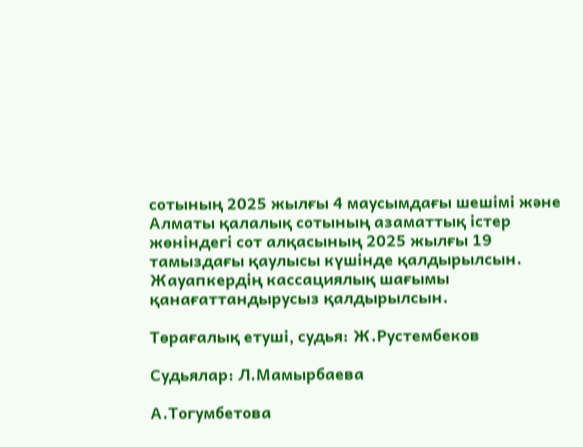сотының 2025 жылғы 4 маусымдағы шешімі және Алматы қалалық сотының азаматтық істер жөніндегі сот алқасының 2025 жылғы 19 тамыздағы қаулысы күшінде қалдырылсын. Жауапкердің кассациялық шағымы қанағаттандырусыз қалдырылсын.

Төрағалық етуші, судья: Ж.Рустембеков

Судьялар: Л.Мамырбаева

А.Тогумбетова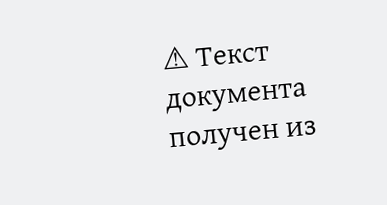⚠ Текст документа получен из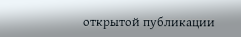открытой публикации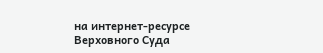на интернет-ресурсе Верховного Суда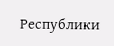Республики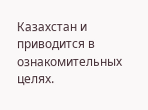Казахстан и приводится в ознакомительных целях.